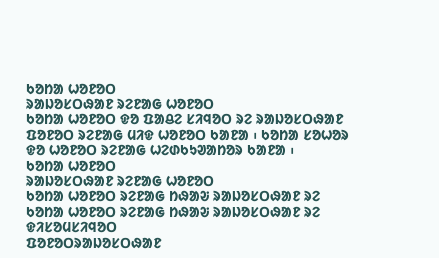ᱠᱚᱴᱟ ᱦᱚᱱᱚᱛ
ᱨᱟᱡᱚᱥᱛᱷᱟᱱ ᱨᱮᱱᱟᱜ ᱦᱚᱱᱚᱛ
ᱠᱚᱴᱟ ᱦᱚᱱᱚᱛ ᱫᱚ ᱯᱟᱪᱮ ᱥᱤᱧᱚᱛ ᱨᱮ ᱨᱟᱡᱚᱥᱛᱷᱟᱱ ᱯᱚᱱᱚᱛ ᱨᱮᱱᱟᱜ ᱢᱤᱫ ᱦᱚᱱᱚᱛ ᱠᱟᱱᱟ ᱾ ᱠᱚᱴᱟ ᱥᱚᱦᱚᱨ ᱫᱚ ᱦᱚᱱᱚᱛ ᱨᱮᱱᱟᱜ ᱦᱮᱰᱠᱩᱣᱟᱴᱚᱨ ᱠᱟᱱᱟ ᱾
ᱠᱚᱴᱟ ᱦᱚᱱᱚᱛ
ᱨᱟᱡᱚᱥᱛᱷᱟᱱ ᱨᱮᱱᱟᱜ ᱦᱚᱱᱚᱛ
ᱠᱚᱴᱟ ᱦᱚᱱᱚᱛ ᱨᱮᱱᱟᱜ ᱴᱷᱟᱶ ᱨᱟᱡᱚᱥᱛᱷᱟᱱ ᱨᱮ
ᱠᱚᱴᱟ ᱦᱚᱱᱚᱛ ᱨᱮᱱᱟᱜ ᱴᱷᱟᱶ ᱨᱟᱡᱚᱥᱛᱷᱟᱱ ᱨᱮ
ᱫᱤᱥᱚᱢᱥᱤᱧᱚᱛ
ᱯᱚᱱᱚᱛᱨᱟᱡᱚᱥᱛᱷᱟᱱ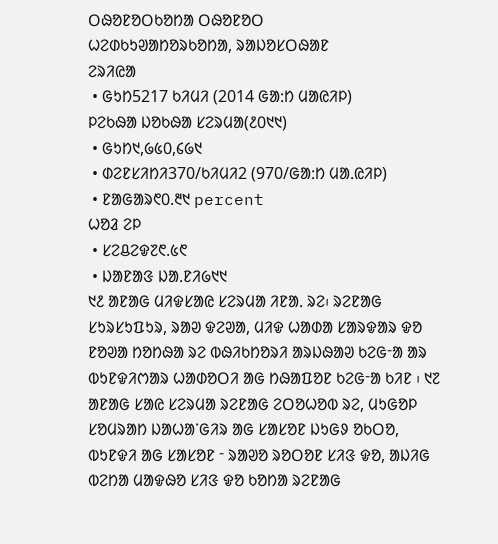ᱛᱷᱚᱱᱚᱛᱠᱚᱴᱟ ᱛᱷᱚᱱᱚᱛ
ᱦᱮᱰᱠᱩᱣᱟᱴᱚᱨᱠᱚᱴᱟ, ᱨᱟᱡᱚᱥᱛᱷᱟᱱ
ᱮᱨᱤᱭᱟ
 • ᱜᱩᱴ5217 ᱠᱤᱢᱤ (2014 ᱜᱟᱺᱴ ᱢᱟᱭᱤᱞ)
ᱞᱮᱠᱷᱟ ᱡᱚᱠᱷᱟ ᱥᱮᱨᱢᱟ(᱒᱐᱑᱑)
 • ᱜᱩᱴ᱑,᱙᱕᱐,᱔᱙᱑
 • ᱰᱮᱱᱥᱤᱴᱤ370/ᱠᱤᱢᱤ2 (970/ᱜᱟᱺᱴ ᱢᱟᱹᱭᱤᱞ)
 • ᱱᱟᱜᱟᱨ᱖᱐.᱓᱑ percent
ᱦᱚᱲ ᱮᱞ
 • ᱥᱮᱪᱮᱫ᱗᱖.᱕᱖
 • ᱡᱟᱱᱟᱝ ᱡᱟᱹᱱᱤ᱙᱑᱑
᱑᱒ ᱟᱱᱟᱜ ᱢᱤᱫᱥᱟᱭ ᱥᱮᱨᱢᱟ ᱤᱱᱟᱹ ᱨᱮ᱾ ᱨᱮᱱᱟᱜ ᱥᱩᱨᱥᱩᱯᱩᱨ, ᱨᱟᱣ ᱫᱮᱣᱟ, ᱢᱤᱫ ᱦᱟᱰᱟ ᱥᱟᱨᱫᱟᱨ ᱫᱚ ᱱᱚᱣᱟ ᱴᱚᱴᱷᱟ ᱨᱮ ᱵᱷᱤᱠᱴᱚᱨᱤ ᱟᱨᱡᱷᱟᱣ ᱠᱮᱜᱼᱟ ᱟᱨ ᱵᱩᱱᱫᱤᱬᱟᱨ ᱦᱟᱰᱚᱛᱤ ᱟᱜ ᱴᱷᱟᱯᱚᱱ ᱠᱮᱜᱼᱟ ᱠᱤᱱ ᱾ ᱑᱗ ᱟᱱᱟᱜ ᱥᱟᱭ ᱥᱮᱨᱢᱟ ᱨᱮᱱᱟᱜ ᱮᱛᱚᱦᱚᱵ ᱨᱮ, ᱢᱩᱜᱚᱞ ᱥᱚᱢᱨᱟᱴ ᱡᱟᱦᱟᱸᱜᱤᱨ ᱟᱜ ᱥᱟᱥᱚᱱ ᱡᱩᱜᱽ ᱚᱠᱛᱚ, ᱵᱩᱱᱫᱤ ᱟᱜ ᱥᱟᱥᱚᱱ ᱼ ᱨᱟᱣᱚ ᱨᱚᱛᱚᱱ ᱥᱤᱝ ᱫᱚ, ᱟᱡᱤᱜ ᱵᱮᱴᱟ ᱢᱟᱫᱷᱚ ᱥᱤᱝ ᱫᱚ ᱠᱚᱴᱟ ᱨᱮᱱᱟᱜ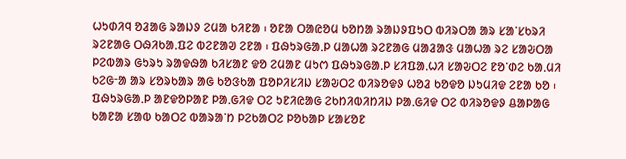ᱦᱩᱰᱤᱧ ᱚᱲᱟᱜ ᱨᱟᱡᱽ ᱮᱢᱟ ᱠᱤᱱᱟ ᱾ ᱚᱱᱟ ᱛᱟᱭᱚᱢ ᱠᱚᱴᱟ ᱨᱟᱡᱽᱯᱩᱛ ᱵᱤᱨᱛᱟ ᱟᱨ ᱥᱟᱸᱥᱠᱨᱤ ᱨᱮᱱᱟᱜ ᱛᱷᱤᱠᱟᱹᱯᱮ ᱵᱮᱱᱟᱣ ᱮᱱᱟ ᱾ ᱯᱷᱩᱨᱜᱟᱹᱞ ᱢᱟᱦᱟ ᱨᱮᱱᱟᱜ ᱢᱟᱲᱟᱝ ᱢᱟᱦᱟ ᱨᱮ ᱥᱟᱶᱛᱟ ᱞᱮᱵᱟᱨ ᱜᱩᱨᱩ ᱨᱟᱫᱷᱟ ᱠᱤᱥᱟᱱ ᱫᱚ ᱮᱢᱟᱱ ᱢᱩᱬ ᱯᱷᱩᱨᱜᱟᱹᱞ ᱥᱤᱯᱟᱹᱦᱤ ᱥᱟᱶᱛᱮ ᱱᱚᱸᱰᱮ ᱠᱟᱹᱢᱤ ᱠᱮᱜᱼᱟ ᱟᱨ ᱥᱚᱨᱠᱟᱨ ᱟᱜ ᱠᱚᱝᱠᱟ ᱯᱚᱞᱤᱥᱤᱡ ᱥᱟᱶᱛᱮ ᱵᱤᱨᱚᱫᱽ ᱦᱚᱲ ᱠᱚᱫᱚ ᱡᱩᱢᱤᱫ ᱮᱱᱟ ᱠᱚ ᱾ ᱯᱷᱩᱨᱜᱟᱹᱞ ᱟᱱᱫᱚᱞᱟᱱ ᱞᱟᱹᱜᱤᱫ ᱛᱮ ᱩᱱᱤᱭᱟᱜ ᱮᱠᱴᱤᱵᱤᱴᱤᱡ ᱞᱟᱹᱜᱤᱫ ᱛᱮ ᱵᱤᱨᱚᱫᱽ ᱪᱟᱞᱟᱜ ᱠᱟᱱᱟ ᱥᱟᱵ ᱠᱟᱛᱮ ᱵᱟᱨᱟᱸᱴ ᱞᱮᱠᱟᱛᱮ ᱞᱚᱠᱟᱞ ᱥᱟᱥᱚᱱ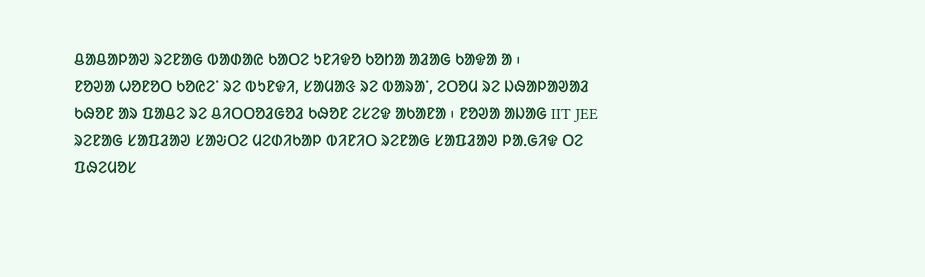ᱪᱟᱪᱟᱞᱟᱣ ᱨᱮᱱᱟᱜ ᱵᱟᱰᱟᱭ ᱠᱟᱛᱮ ᱩᱱᱤᱫᱚ ᱠᱚᱴᱟ ᱟᱲᱟᱜ ᱠᱟᱫᱟ ᱟ ᱾
ᱱᱚᱣᱟ ᱦᱚᱱᱚᱛ ᱠᱚᱭᱮᱸ ᱨᱮ ᱵᱩᱱᱫᱤ, ᱥᱟᱢᱟᱝ ᱨᱮ ᱵᱟᱨᱟᱸ, ᱮᱛᱚᱢ ᱨᱮ ᱡᱷᱟᱞᱟᱣᱟᱲ ᱠᱷᱚᱱ ᱟᱨ ᱯᱟᱪᱮ ᱨᱮ ᱪᱤᱛᱛᱚᱲᱜᱚᱲ ᱠᱷᱚᱱ ᱮᱥᱮᱫ ᱟᱠᱟᱱᱟ ᱾ ᱱᱚᱣᱟ ᱟᱡᱟᱜ IIT JEE ᱨᱮᱱᱟᱜ ᱥᱟᱯᱲᱟᱣ ᱥᱟᱶᱛᱮ ᱢᱮᱰᱤᱠᱟᱞ ᱵᱤᱱᱤᱛ ᱨᱮᱱᱟᱜ ᱥᱟᱯᱲᱟᱣ ᱞᱟᱹᱜᱤᱫ ᱛᱮ ᱯᱷᱮᱢᱚᱥ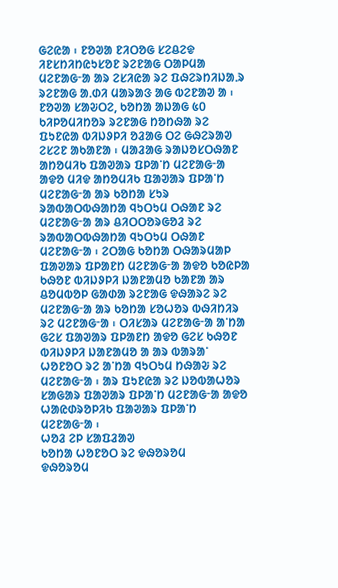ᱜᱮᱭᱟ ᱾ ᱱᱚᱣᱟ ᱱᱤᱛᱚᱜ ᱥᱮᱪᱮᱫ ᱤᱱᱥᱴᱤᱴᱭᱩᱥᱚᱱ ᱨᱮᱱᱟᱜ ᱛᱟᱞᱢᱟ ᱢᱮᱱᱟᱜᱼᱟ ᱟᱨ ᱮᱥᱤᱭᱟ ᱨᱮ ᱯᱷᱮᱨᱴᱤᱡᱟᱹᱨ ᱨᱮᱱᱟᱜ ᱟᱹᱰᱤ ᱢᱟᱨᱟᱝ ᱟᱜ ᱵᱮᱱᱟᱣ ᱟ ᱾
ᱱᱚᱣᱟ ᱥᱟᱶᱛᱮ, ᱠᱚᱴᱟ ᱟᱡᱟᱜ ᱕᱐ ᱠᱤᱞᱚᱢᱤᱴᱚᱨ ᱨᱮᱱᱟᱜ ᱴᱚᱴᱷᱟ ᱨᱮ ᱯᱩᱱᱭᱟ ᱵᱤᱡᱽᱞᱤ ᱚᱲᱟᱜ ᱛᱮ ᱜᱷᱮᱨᱟᱣ ᱮᱥᱮᱱ ᱟᱠᱟᱱᱟ ᱾ ᱢᱟᱲᱟᱜ ᱨᱟᱡᱚᱥᱛᱷᱟᱱ ᱟᱴᱚᱢᱤᱠ ᱯᱟᱣᱟᱨ ᱯᱞᱟᱸᱴ ᱢᱮᱱᱟᱜᱼᱟ ᱟᱫᱚ ᱢᱤᱫ ᱟᱴᱚᱢᱤᱠ ᱯᱟᱣᱟᱨ ᱯᱞᱟᱸᱴ ᱢᱮᱱᱟᱜᱼᱟ ᱟᱨ ᱠᱚᱴᱟ ᱥᱩᱨ ᱨᱟᱵᱟᱛᱵᱷᱟᱴᱟ ᱧᱩᱛᱩᱢ ᱛᱷᱟᱱ ᱨᱮ ᱢᱮᱱᱟᱜᱼᱟ ᱟᱨ ᱪᱤᱛᱛᱚᱨᱜᱚᱲ ᱨᱮ ᱨᱟᱵᱟᱛᱵᱷᱟᱴᱟ ᱧᱩᱛᱩᱢ ᱛᱷᱟᱱ ᱢᱮᱱᱟᱜᱼᱟ ᱾ ᱮᱛᱟᱜ ᱠᱚᱴᱟ ᱛᱷᱟᱨᱢᱟᱞ ᱯᱟᱣᱟᱨ ᱯᱞᱟᱱᱴ ᱢᱮᱱᱟᱜᱼᱟ ᱟᱫᱚ ᱠᱚᱭᱞᱟ ᱠᱷᱚᱱ ᱵᱤᱡᱽᱞᱤ ᱡᱟᱱᱟᱢᱚ ᱠᱟᱱᱟ ᱟᱨ ᱪᱚᱢᱵᱚᱞ ᱜᱟᱰᱟ ᱨᱮᱱᱟᱜ ᱫᱷᱟᱨᱮ ᱨᱮ ᱢᱮᱱᱟᱜᱼᱟ ᱟᱨ ᱠᱚᱴᱟ ᱥᱚᱦᱚᱨ ᱵᱷᱤᱴᱤᱨ ᱨᱮ ᱢᱮᱱᱟᱜᱼᱟ ᱾ ᱛᱤᱥᱟᱨ ᱢᱮᱱᱟᱜᱼᱟ ᱟᱸᱴᱟ ᱜᱮᱥ ᱯᱟᱣᱟᱨ ᱯᱞᱟᱱᱴ ᱟᱫᱚ ᱜᱮᱥ ᱠᱷᱚᱱ ᱵᱤᱡᱽᱞᱤ ᱡᱟᱱᱟᱢᱚ ᱟ ᱟᱨ ᱵᱟᱨᱟᱸ ᱦᱚᱱᱚᱛ ᱨᱮ ᱟᱸᱴᱟ ᱧᱩᱛᱩᱢ ᱴᱷᱟᱶ ᱨᱮ ᱢᱮᱱᱟᱜᱼᱟ ᱾ ᱟᱨ ᱯᱩᱱᱭᱟ ᱨᱮ ᱡᱚᱵᱟᱦᱚᱨ ᱥᱟᱜᱟᱨ ᱯᱟᱣᱟᱨ ᱯᱞᱟᱸᱴ ᱢᱮᱱᱟᱜᱼᱟ ᱟᱫᱚ ᱦᱟᱭᱰᱨᱚᱞᱤᱠ ᱯᱟᱣᱟᱨ ᱯᱞᱟᱸᱴ ᱢᱮᱱᱟᱜᱼᱟ ᱾
ᱦᱚᱲ ᱮᱞ ᱥᱟᱯᱲᱟᱣ
ᱠᱚᱴᱟ ᱦᱚᱱᱚᱛ ᱨᱮ ᱫᱷᱚᱨᱚᱢ
ᱫᱷᱚᱨᱚᱢ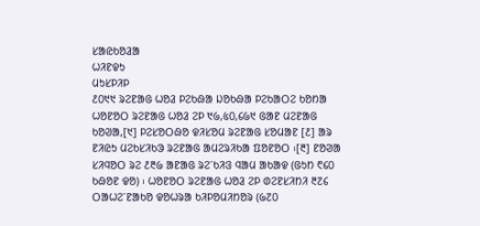ᱥᱟᱭᱠᱚᱲᱟ
ᱦᱤᱱᱫᱩ
ᱢᱩᱥᱞᱤᱞ
᱒᱐᱑᱑ ᱨᱮᱱᱟᱜ ᱦᱚᱲ ᱞᱮᱠᱷᱟ ᱡᱚᱠᱷᱟ ᱞᱮᱠᱟᱛᱮ ᱠᱚᱴᱟ ᱦᱚᱱᱚᱛ ᱨᱮᱱᱟᱜ ᱦᱚᱲ ᱮᱞ ᱑᱙,᱕᱐,᱔᱙᱑ ᱜᱟᱱ ᱢᱮᱱᱟᱜ ᱠᱚᱣᱟ,[᱑] ᱞᱮᱥᱚᱛᱷᱚ ᱫᱤᱥᱚᱢ ᱨᱮᱱᱟᱜ ᱥᱚᱢᱟᱱ [᱒] ᱟᱨ ᱱᱤᱭᱩ ᱢᱮᱠᱥᱤᱠᱳ ᱨᱮᱱᱟᱜ ᱟᱢᱮᱨᱤᱠᱟ ᱯᱚᱱᱚᱛ ᱾[᱓] ᱱᱚᱣᱟ ᱥᱤᱧᱚᱛ ᱨᱮ ᱒᱓᱙ ᱟᱱᱟᱜ ᱨᱮᱸᱠᱤᱝ ᱧᱟᱢ ᱟᱠᱟᱫ (ᱜᱩᱴ ᱖᱔᱐ ᱠᱷᱚᱱ ᱫᱚ) ᱾ ᱦᱚᱱᱚᱛ ᱨᱮᱱᱟᱜ ᱦᱚᱲ ᱮᱞ ᱰᱮᱱᱥᱤᱴᱤ ᱓᱗᱔ ᱛᱟᱦᱮᱸᱱᱟᱠᱚ ᱫᱚᱦᱨᱟ ᱠᱤᱞᱚᱢᱤᱴᱚᱨ (᱙᱗᱐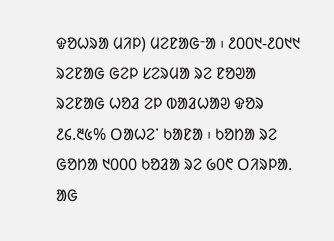ᱫᱚᱦᱨᱟ ᱢᱤᱞ) ᱢᱮᱱᱟᱜᱼᱟ ᱾ ᱒᱐᱐᱑-᱒᱐᱑᱑ ᱨᱮᱱᱟᱜ ᱜᱮᱞ ᱥᱮᱨᱢᱟ ᱨᱮ ᱱᱚᱣᱟ ᱨᱮᱱᱟᱜ ᱦᱚᱲ ᱮᱞ ᱵᱟᱲᱦᱟᱣ ᱫᱚᱨ ᱒᱔.᱓᱕% ᱛᱟᱦᱮᱸ ᱠᱟᱱᱟ ᱾ ᱠᱚᱴᱟ ᱨᱮ ᱜᱚᱴᱟ ᱑᱐᱐᱐ ᱠᱚᱲᱟ ᱨᱮ ᱙᱐᱖ ᱛᱤᱨᱞᱟᱹ ᱟᱜ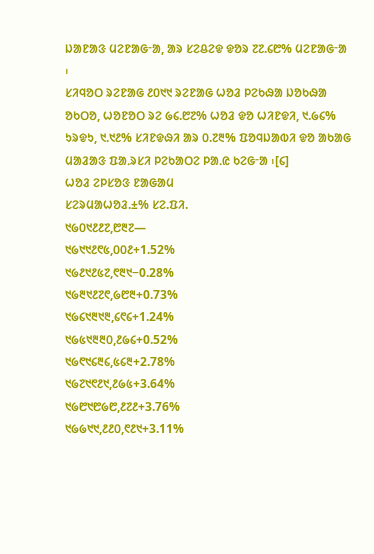ᱡᱟᱱᱟᱝ ᱢᱮᱱᱟᱜᱼᱟ, ᱟᱨ ᱥᱮᱪᱮᱫ ᱫᱚᱨ ᱗᱗.᱔᱘% ᱢᱮᱱᱟᱜᱼᱟ ᱾
ᱥᱤᱧᱚᱛ ᱨᱮᱱᱟᱜ ᱒᱐᱑᱑ ᱨᱮᱱᱟᱜ ᱦᱚᱲ ᱞᱮᱠᱷᱟ ᱡᱚᱠᱷᱟ ᱚᱠᱛᱚ, ᱦᱚᱱᱚᱛ ᱨᱮ ᱙᱔.᱘᱗% ᱦᱚᱲ ᱫᱚ ᱦᱤᱱᱫᱤ, ᱑.᱙᱔% ᱩᱨᱫᱩ, ᱑.᱑᱒% ᱥᱤᱱᱫᱷᱤ ᱟᱨ ᱐.᱗᱓% ᱯᱚᱧᱡᱟᱵᱤ ᱫᱚ ᱟᱠᱟᱜ ᱢᱟᱲᱟᱝ ᱯᱟᱹᱨᱥᱤ ᱞᱮᱠᱟᱛᱮ ᱞᱟᱹᱭ ᱠᱮᱜᱼᱟ ᱾[᱔]
ᱦᱚᱲ ᱮᱞᱥᱚᱝ ᱱᱟᱜᱟᱢ
ᱥᱮᱨᱢᱟᱦᱚᱲ.±% ᱥᱮ.ᱯᱤ.
᱑᱙᱐᱑᱒᱒᱗,᱘᱓᱗—
᱑᱙᱑᱑᱒᱖᱕,᱐᱐᱒+1.52%
᱑᱙᱒᱑᱒᱕᱗,᱖᱓᱑−0.28%
᱑᱙᱓᱑᱒᱗᱖,᱙᱘᱓+0.73%
᱑᱙᱔᱑᱓᱑᱓,᱔᱖᱔+1.24%
᱑᱙᱕᱑᱓᱓᱐,᱒᱙᱔+0.52%
᱑᱙᱖᱑᱔᱓᱔,᱕᱔᱓+2.78%
᱑᱙᱗᱑᱖᱒᱑,᱒᱙᱕+3.64%
᱑᱙᱘᱑᱘᱙᱘,᱒᱗᱒+3.76%
᱑᱙᱙᱑᱑,᱒᱒᱐,᱖᱒᱑+3.11%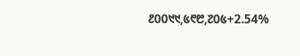᱒᱐᱐᱑᱑,᱕᱖᱘,᱗᱐᱕+2.54%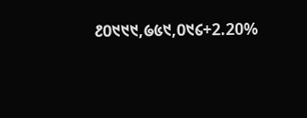᱒᱐᱑᱑᱑,᱙᱕᱑,᱐᱑᱔+2.20%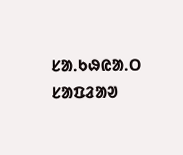ᱥᱟᱹᱠᱷᱭᱟᱹᱛ ᱥᱟᱯᱲᱟᱣ